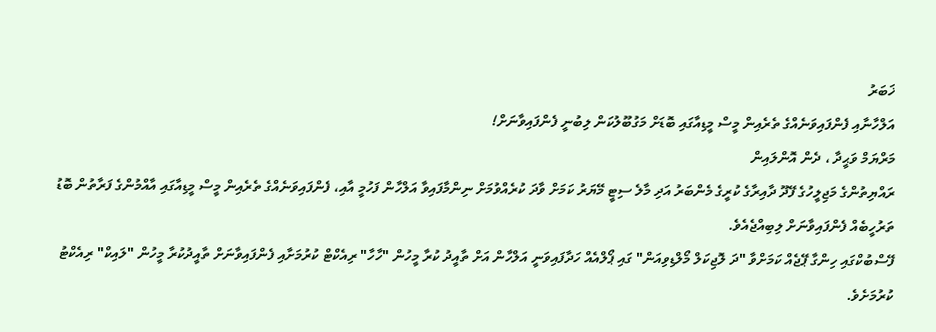ޚަބަރު
އަލްހާނާއި ފެންފައިވަނެއްގެ ތެރެއިން މީސް މީޑިއާގައި ބޮޑަށް މަގުބޫލުކަން ލިބުނީ ފެންފައިވާނަށް!
މަރްޔަމް ވަޙީދާ ، ދެން އޮންލައިން
ރައްޔިތުންގެ މަޖިލީހުގެ ފޭދޫ ދާއިރާގެ ކުރީގެ މެންބަރު އަދި މާލެ ސިޓީ މޭޔަރު ކަމަށް ވާދަ ކުރެއްވުމަށް ނިންމާފައިވާ އަލްހާން ފަހުމީ އާއި، ފެންފައިވަނެއްގެ ތެރެއިން މީސް މީޑިއާގައި އާއްމުންގެ ފަރާތުން ބޮޑު ތަރުހީބެއް ފެންފައިވާނަށް ލިބިއްޖެއެވެ.
ފޭސްބުކްގައި ހިންގާ ޕޭޖެއް ކަމަށްވާ "ދަ ލޮޖިކަލް މޯލްޑިވިއަން" ގައި ޕޯލްއެއް ހަދާފައިވަނީ އަލްހާން އަށް ތާއީދު ކުރާ މީހުން "ހާހާ" ރިއެކްޓް ކުރުމަށާއި ފެންފައިވާނަށް ތާއީދުކުރާ މީހުން "ލައިކް" ރިއެކްޓު ކުރުމަށެވެ.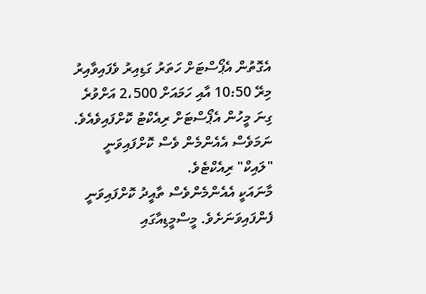އެގޮތުން އެޕޯސްޓަށް ހަތަރު ގަޑިއިރު ވެފައިވާއިރު މިރޭ 10:50 އާއި ހަމައަށް 2،500 އަށްވުރެ ގިނަ މީހުން އެޕޯސްޓަށް ރިއެކްޓު ކޮށްފައިވެއެވެ. ނަމަވެސް އެއެންމެން ވެސް ކޮށްފައިވަނީ "ލައިކް" ރިއެކްޓެވެ.
މާނައަކީ އެއެންމެންވެސް ތާއީދު ކޮށްފައިވަނީ ފެންފައިވަނަށެވެ. މީސްމީޑިއާގައި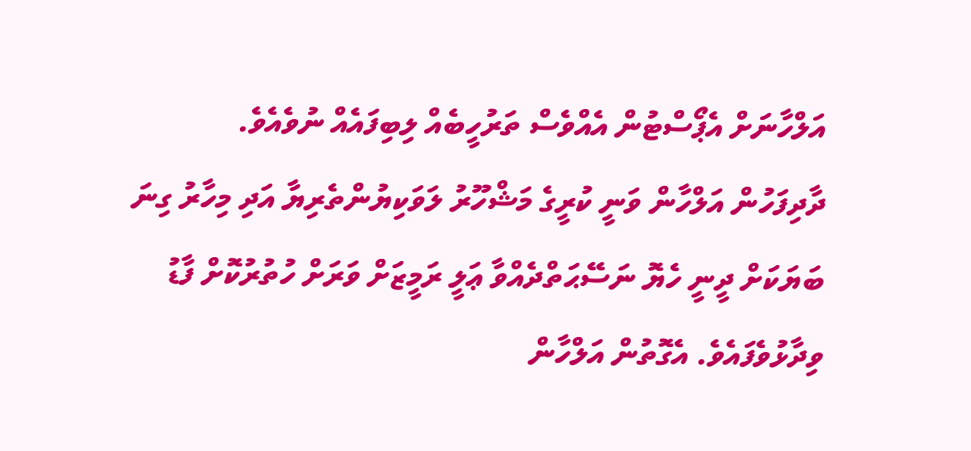އަލްހާނަށް އެޕޯސްޓުން އެއްވެސް ތަރުހީބެއް ލިބިފައެއް ނުވެއެވެ.
ދާދިފަހުން އަލްހާން ވަނީ ކުރީގެ މަޝްހޫރު ލަވަކިޔުންތެރިޔާ އަދި މިހާރު ގިނަ ބަޔަކަށް ދީނީ ހެޔޮ ނަސޭޙަތްދެއްވާ ޢަލީ ރަމީޒަށް ވަރަށް ހުތުރުކޮށް ފާޑު ވިދާޅުވެފައެވެ. އެގޮތުން އަލްހާން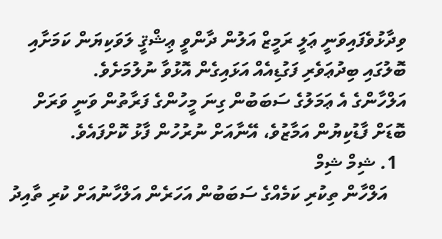ވިދާޅުވެފައިވަނީ ޢަލީ ރަމީޒް އަލުން ދާންވީ ޢިޝްޤީ ލަވަކިޔަން ކަމަށާއި ބޮލުގައި ބިދުޢަވެރި ފަގުޑިއެއް އަޅައިގެން އޮޅުވާ ނުލުމަށެވެ.
އަލްހާންގެ އެ ޢަމަލުގެ ސަބަބުން ގިނަ މީހުންގެ ފަރާތުން ވަނީ ވަރަށް ބޮޑަށް ފާޑުކިޔުން އަމާޒުވެ، އޭނާއަށް ނުރުހުން ފާޅު ކޮށްފައެވެ.
  1. ޝިމް ޝިމް
    އަލްހާން ތިކުރި ކަމެއްގެ ސަބަބުން އަހަރެން އަލްހާނުއަށް ކުރި ތާއިދު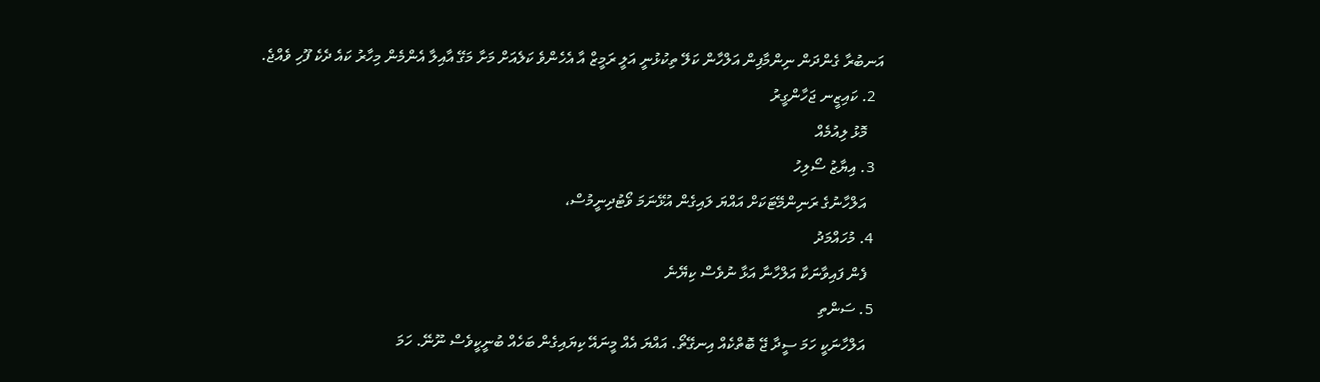އަނބުރާ ގެންދަން ނިންމާފިން އަލްހާން ކަލޭ ތިކުޅުނީ އަލީ ރަމީޒް އާ އެހެންވެ ކަލެއަށް މަށާ މަގޭ އާއިލާ އެންމެން މިހާރު ކައެ ދެކެ ފޫހި ވެއްޖެ.
  2. ކައިޒީނ ޖަހާންގީރު
    މޮޅު ލިއުމެއް
  3. އިޔާޒު ސޯލިހު
    އަލްހާނުގެ ރަނިންމޭޓަކަށް އައްޔަ ލައިގެން އުޅޭނަމަ ވޯޓުދިނީމުސް،
  4. މުހައްމަދު
    ފެން ފައިވާނަކާ އަލްހާނާ އަޅާ ނުވެސް ކިޔޭނެ
  5. ސަންތި
    އަލްހާނަކީ ހަމަ ސީދާ ޖޭ ބޮތްކެއް އިނގޭތޯ. އައްޔަ އެއް މީނައޭ ކިޔައިގެން ބަހެއް ބުނީކީވެސް ނޫނޭ. ހަމަ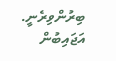ބިރުންވިރެނީ. އަޖައިބުން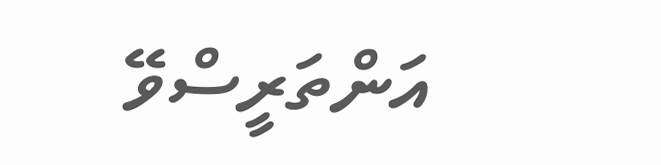އަންތަރީސްވޭ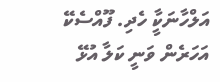އަލްހާނަކާީ ހެދި. ފޫއްސެކޭ އަހަރެން ވަނީ ކަލާ އުޅޭ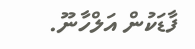ފާޑަކުން އަލްހާނޫ.